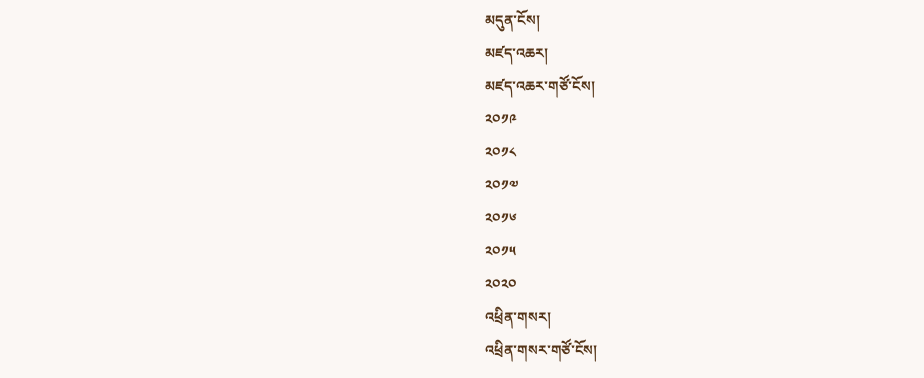མདུན་ངོས།
མཛད་འཆར།
མཛད་འཆར་གཙོ་ངོས།
༢༠༡༩
༢༠༡༨
༢༠༡༧
༢༠༡༦
༢༠༡༥
༢༠༢༠
འཕྲིན་གསར།
འཕྲིན་གསར་གཙོ་ངོས།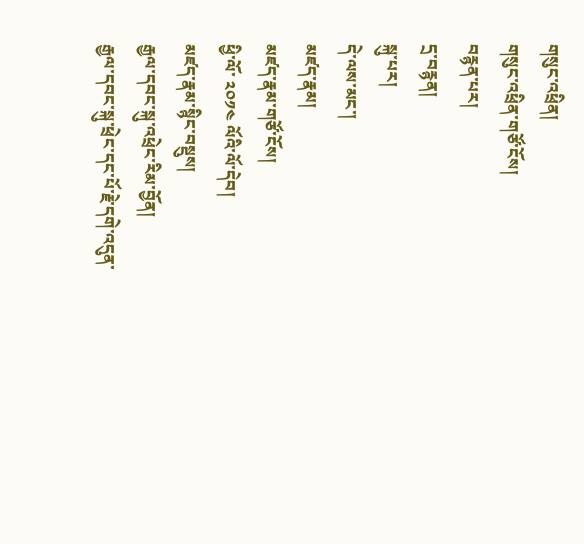གསུང་འཕྲིན།
གསུང་འཕྲིན་གཙོ་ངོས།
བརྙན་པར།
དྲ་བརྙན།
སྐུ་པར།
དེ་ལས་མང་།
མཛད་རྣམ།
མཛད་རྣམ་གཙོ་ངོས།
ཕྱི་ལོ་ ༢༠༡༤ ལོའི་ལོ་དེབ།
མཛད་རྣམ་སྙིང་བསྡུས།
རྒྱལ་དབང་སྐུ་འཕྲེང་རིམ་བྱོན།
རྒྱལ་དབང་སྐུ་ཕྲེང་དང་པོ་རྗེ་དགེ་འདུན་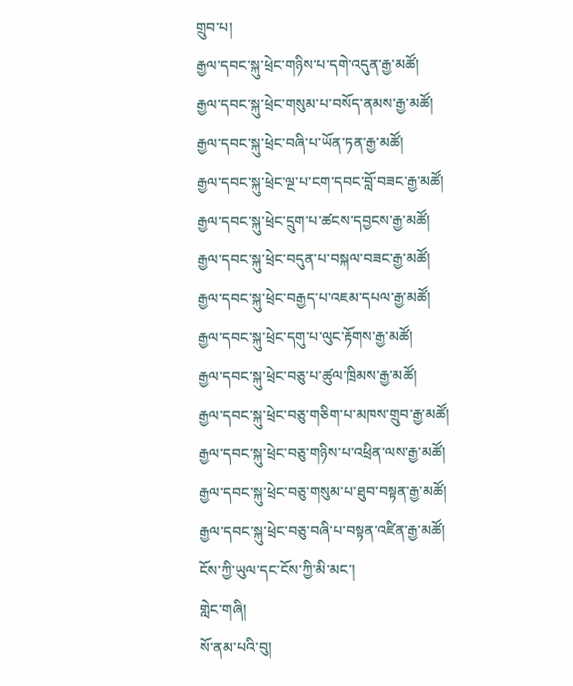གྲུབ་པ།
རྒྱལ་དབང་སྐུ་ཕྲེང་གཉིས་པ་དགེ་འདུན་རྒྱ་མཚོ།
རྒྱལ་དབང་སྐུ་ཕྲེང་གསུམ་པ་བསོད་ནམས་རྒྱ་མཚོ།
རྒྱལ་དབང་སྐུ་ཕྲེང་བཞི་པ་ཡོན་ཏན་རྒྱ་མཚོ།
རྒྱལ་དབང་སྐུ་ཕྲེང་ལྔ་པ་ངག་དབང་བློ་བཟང་རྒྱ་མཚོ།
རྒྱལ་དབང་སྐུ་ཕྲེང་དྲུག་པ་ཚངས་དབྱངས་རྒྱ་མཚོ།
རྒྱལ་དབང་སྐུ་ཕྲེང་བདུན་པ་བསྐལ་བཟང་རྒྱ་མཚོ།
རྒྱལ་དབང་སྐུ་ཕྲེང་བརྒྱད་པ་འཇམ་དཔལ་རྒྱ་མཚོ།
རྒྱལ་དབང་སྐུ་ཕྲེང་དགུ་པ་ལུང་རྟོགས་རྒྱ་མཚོ།
རྒྱལ་དབང་སྐུ་ཕྲེང་བཅུ་པ་ཚུལ་ཁྲིམས་རྒྱ་མཚོ།
རྒྱལ་དབང་སྐུ་ཕྲེང་བཅུ་གཅིག་པ་མཁས་གྲུབ་རྒྱ་མཚོ།
རྒྱལ་དབང་སྐུ་ཕྲེང་བཅུ་གཉིས་པ་འཕྲིན་ལས་རྒྱ་མཚོ།
རྒྱལ་དབང་སྐུ་ཕྲེང་བཅུ་གསུམ་པ་ཐུབ་བསྟན་རྒྱ་མཚོ།
རྒྱལ་དབང་སྐུ་ཕྲེང་བཅུ་བཞི་པ་བསྟན་འཛིན་རྒྱ་མཚོ།
ངོས་ཀྱི་ཡུལ་དང་ངོས་ཀྱི་མི་མང་།
གླེང་གཞི།
སོ་ནམ་པའི་བུ།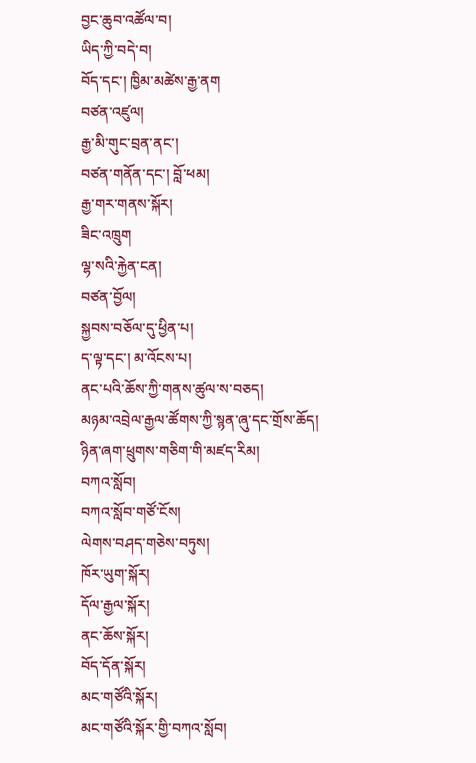བྱང་ཆུབ་འཚོལ་བ།
ཡིད་ཀྱི་བདེ་བ།
བོད་དང་། ཁྱིམ་མཚེས་རྒྱ་ནག
བཙན་འཛུལ།
རྒྱ་མི་གུང་བྲན་ནང་།
བཙན་གནོན་དང་། བློ་ཕམ།
རྒྱ་གར་གནས་སྐོར།
ཟིང་འཁྲུག
ལྷ་སའི་རྐྱེན་ངན།
བཙན་བྱོལ།
སྐྱབས་བཅོལ་དུ་ཕྱིན་པ།
ད་ལྟ་དང་། མ་འོངས་པ།
ནང་པའི་ཆོས་ཀྱི་གནས་ཚུལ་ས་བཅད།
མཉམ་འབྲེལ་རྒྱལ་ཚོགས་ཀྱི་སྙན་ཞུ་དང་གྲོས་ཆོད།
ཉིན་ཞག་ཕྲུགས་གཅིག་གི་མཛད་རིམ།
བཀའ་སློབ།
བཀའ་སློབ་གཙོ་ངོས།
ལེགས་བཤད་གཅེས་བཏུས།
ཁོར་ཡུག་སྐོར།
དོལ་རྒྱལ་སྐོར།
ནང་ཆོས་སྐོར།
བོད་དོན་སྐོར།
མང་གཙོའི་སྐོར།
མང་གཙོའི་སྐོར་གྱི་བཀའ་སློབ།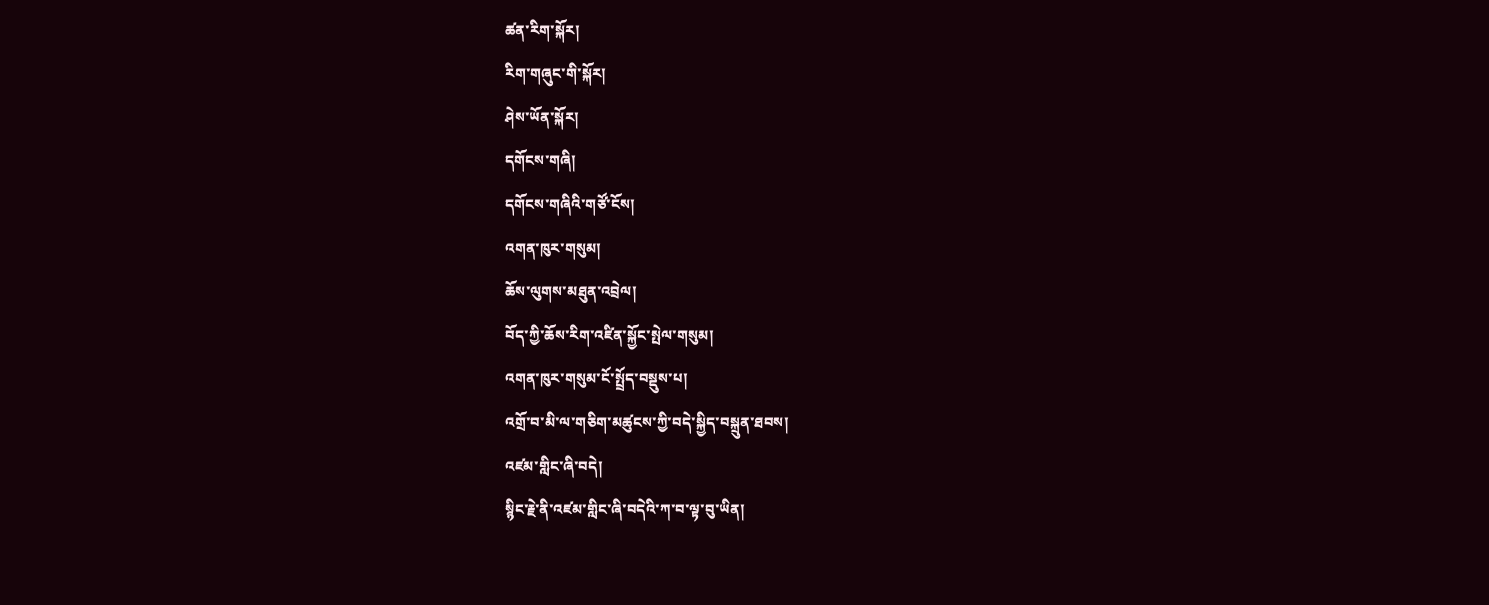ཚན་རིག་སྐོར།
རིག་གཞུང་གི་སྐོར།
ཤེས་ཡོན་སྐོར།
དགོངས་གཞི།
དགོངས་གཞིའི་གཙོ་ངོས།
འགན་ཁུར་གསུམ།
ཆོས་ལུགས་མཐུན་འབྲེལ།
བོད་ཀྱི་ཆོས་རིག་འཛིན་སྐྱོང་སྤེལ་གསུམ།
འགན་ཁུར་གསུམ་ངོ་སྤྲོད་བསྡུས་པ།
འགྲོ་བ་མི་ལ་གཅིག་མཚུངས་ཀྱི་བདེ་སྐྱིད་བསྐྲུན་ཐབས།
འཛམ་གླིང་ཞི་བདེ།
སྙིང་རྗེ་ནི་འཛམ་གླིང་ཞི་བདེའི་ཀ་བ་ལྟ་བུ་ཡིན།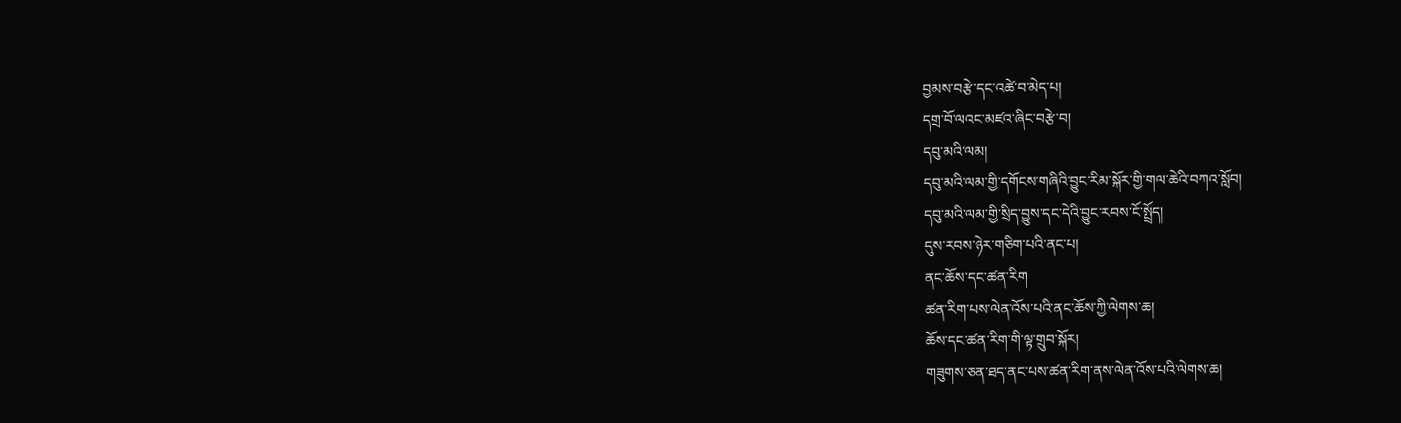བྱམས་བརྩེ་དང་འཚེ་བ་མེད་པ།
དགྲ་བོ་ལའང་མཛའ་ཞིང་བརྩེ་བ།
དབུ་མའི་ལམ།
དབུ་མའི་ལམ་གྱི་དགོངས་གཞིའི་བྱུང་རིམ་སྐོར་གྱི་གལ་ཆེའི་བཀའ་སློབ།
དབུ་མའི་ལམ་གྱི་སྲིད་བྱུས་དང་དེའི་བྱུང་རབས་ངོ་སྤྲོད།
དུས་རབས་ཉེར་གཅིག་པའི་ནང་པ།
ནང་ཆོས་དང་ཚན་རིག
ཚན་རིག་པས་ལེན་འོས་པའི་ནང་ཆོས་ཀྱི་ལེགས་ཆ།
ཆོས་དང་ཚན་རིག་གི་ལྟ་གྲུབ་སྐོར།
གཟུགས་ཅན་ཐད་ནང་པས་ཚན་རིག་ནས་ལེན་འོས་པའི་ལེགས་ཆ།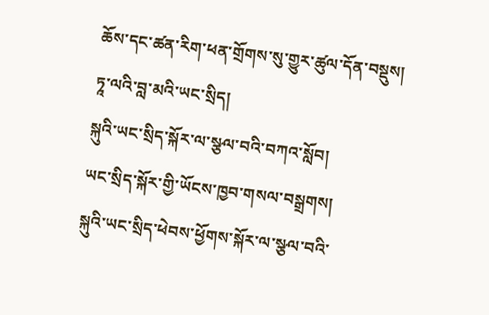ཆོས་དང་ཚན་རིག་ཕན་གྲོགས་སུ་གྱུར་ཚུལ་དོན་བསྡུས།
ཏཱ་ལའི་བླ་མའི་ཡང་སྲིད།
སྐུའི་ཡང་སྲིད་སྐོར་ལ་སྩལ་བའི་བཀའ་སློབ།
ཡང་སྲིད་སྐོར་གྱི་ཡོངས་ཁྱབ་གསལ་བསྒྲགས།
སྐུའི་ཡང་སྲིད་ཕེབས་ཕྱོགས་སྐོར་ལ་སྩལ་བའི་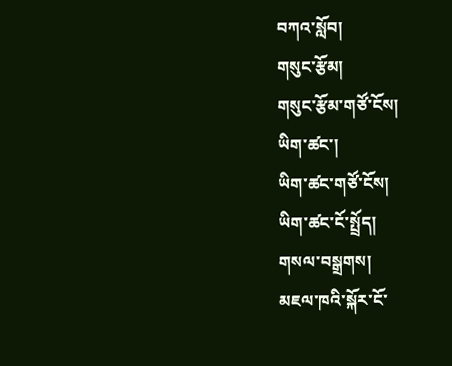བཀའ་སློབ།
གསུང་རྩོམ།
གསུང་རྩོམ་གཙོ་ངོས།
ཡིག་ཚང་།
ཡིག་ཚང་གཙོ་ངོས།
ཡིག་ཚང་ངོ་སྤྲོད།
གསལ་བསྒྲགས།
མཇལ་ཁའི་སྐོར་ངོ་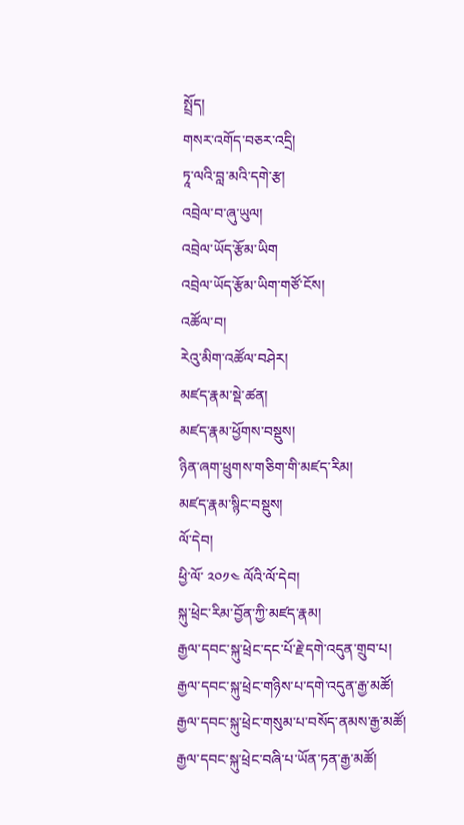སྤྲོད།
གསར་འགོད་བཅར་འདྲི།
ཏཱ་ལའི་བླ་མའི་དགེ་རྩ།
འབྲེལ་བ་ཞུ་ཡུལ།
འབྲེལ་ཡོད་རྩོམ་ཡིག
འབྲེལ་ཡོད་རྩོམ་ཡིག་གཙོ་ངོས།
འཚོལ་བ།
རེའུ་མིག་འཚོལ་བཤེར།
མཛད་རྣམ་སྡེ་ཚན།
མཛད་རྣམ་ཕྱོགས་བསྡུས།
ཉིན་ཞག་ཕྲུགས་གཅིག་གི་མཛད་རིམ།
མཛད་རྣམ་སྙིང་བསྡུས།
ལོ་དེབ།
ཕྱི་ལོ་ ༢༠༡༤ ལོའི་ལོ་དེབ།
སྐུ་ཕྲེང་རིམ་བྱོན་ཀྱི་མཛད་རྣམ།
རྒྱལ་དབང་སྐུ་ཕྲེང་དང་པོ་རྗེ་དགེ་འདུན་གྲུབ་པ།
རྒྱལ་དབང་སྐུ་ཕྲེང་གཉིས་པ་དགེ་འདུན་རྒྱ་མཚོ།
རྒྱལ་དབང་སྐུ་ཕྲེང་གསུམ་པ་བསོད་ནམས་རྒྱ་མཚོ།
རྒྱལ་དབང་སྐུ་ཕྲེང་བཞི་པ་ཡོན་ཏན་རྒྱ་མཚོ།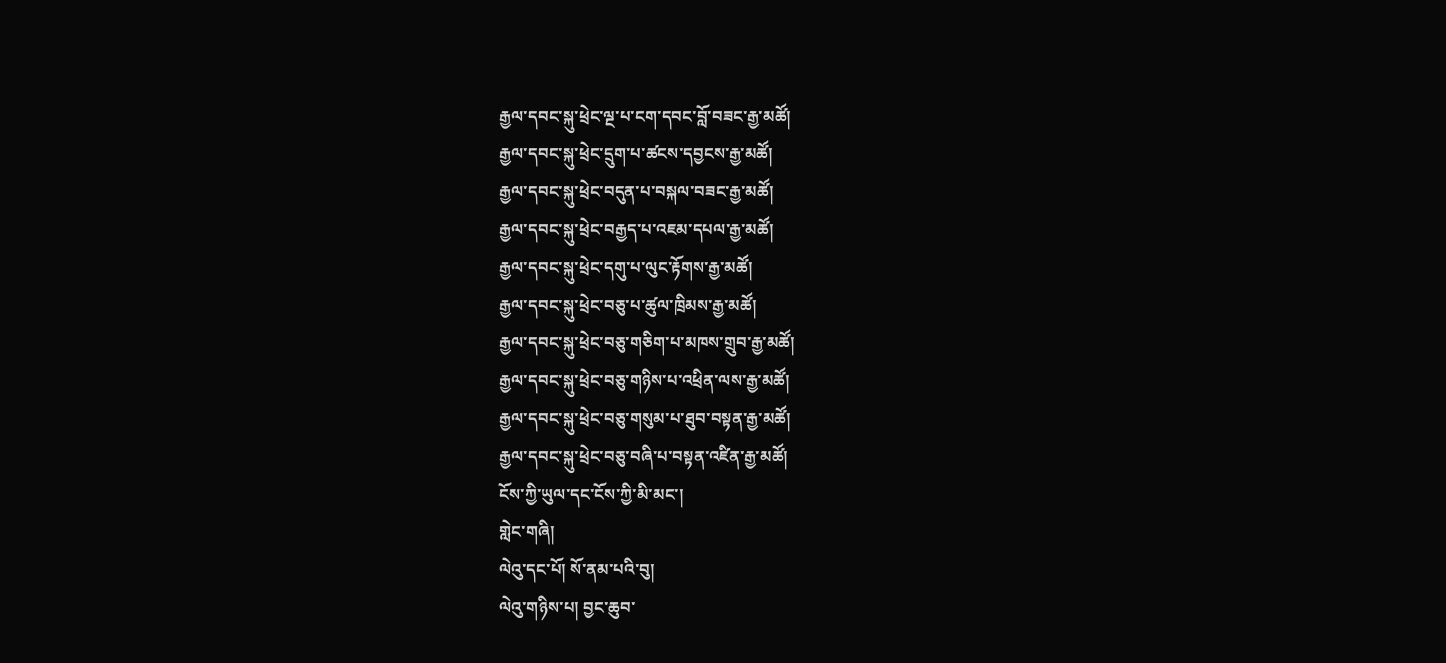རྒྱལ་དབང་སྐུ་ཕྲེང་ལྔ་པ་ངག་དབང་བློ་བཟང་རྒྱ་མཚོ།
རྒྱལ་དབང་སྐུ་ཕྲེང་དྲུག་པ་ཚངས་དབྱངས་རྒྱ་མཚོ།
རྒྱལ་དབང་སྐུ་ཕྲེང་བདུན་པ་བསྐལ་བཟང་རྒྱ་མཚོ།
རྒྱལ་དབང་སྐུ་ཕྲེང་བརྒྱད་པ་འཇམ་དཔལ་རྒྱ་མཚོ།
རྒྱལ་དབང་སྐུ་ཕྲེང་དགུ་པ་ལུང་རྟོགས་རྒྱ་མཚོ།
རྒྱལ་དབང་སྐུ་ཕྲེང་བཅུ་པ་ཚུལ་ཁྲིམས་རྒྱ་མཚོ།
རྒྱལ་དབང་སྐུ་ཕྲེང་བཅུ་གཅིག་པ་མཁས་གྲུབ་རྒྱ་མཚོ།
རྒྱལ་དབང་སྐུ་ཕྲེང་བཅུ་གཉིས་པ་འཕྲིན་ལས་རྒྱ་མཚོ།
རྒྱལ་དབང་སྐུ་ཕྲེང་བཅུ་གསུམ་པ་ཐུབ་བསྟན་རྒྱ་མཚོ།
རྒྱལ་དབང་སྐུ་ཕྲེང་བཅུ་བཞི་པ་བསྟན་འཛིན་རྒྱ་མཚོ།
ངོས་ཀྱི་ཡུལ་དང་ངོས་ཀྱི་མི་མང་།
གླེང་གཞི།
ལེའུ་དང་པོ། སོ་ནམ་པའི་བུ།
ལེའུ་གཉིས་པ། བྱང་ཆུབ་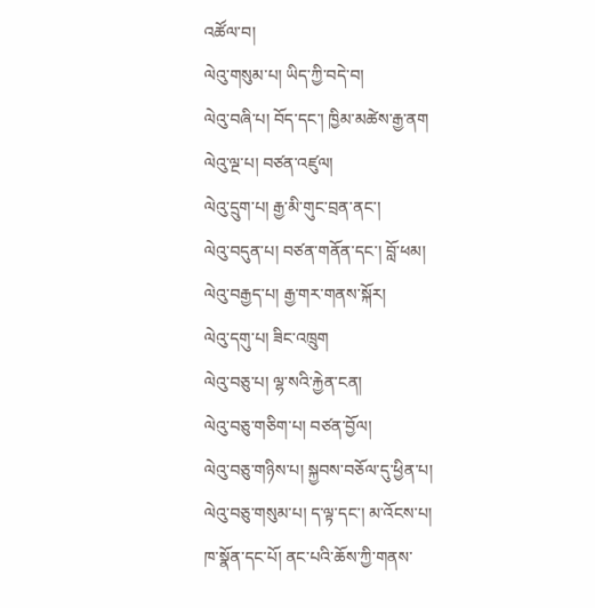འཚོལ་བ།
ལེའུ་གསུམ་པ། ཡིད་ཀྱི་བདེ་བ།
ལེའུ་བཞི་པ། བོད་དང་། ཁྱིམ་མཚེས་རྒྱ་ནག
ལེའུ་ལྔ་པ། བཙན་འཛུལ།
ལེའུ་དྲུག་པ། རྒྱ་མི་གུང་བྲན་ནང་།
ལེའུ་བདུན་པ། བཙན་གནོན་དང་། བློ་ཕམ།
ལེའུ་བརྒྱད་པ། རྒྱ་གར་གནས་སྐོར།
ལེའུ་དགུ་པ། ཟིང་འཁྲུག
ལེའུ་བཅུ་པ། ལྷ་སའི་རྐྱེན་ངན།
ལེའུ་བཅུ་གཅིག་པ། བཙན་བྱོལ།
ལེའུ་བཅུ་གཉིས་པ། སྐྱབས་བཅོལ་དུ་ཕྱིན་པ།
ལེའུ་བཅུ་གསུམ་པ། ད་ལྟ་དང་། མ་འོངས་པ།
ཁ་སྣོན་དང་པོ། ནང་པའི་ཆོས་ཀྱི་གནས་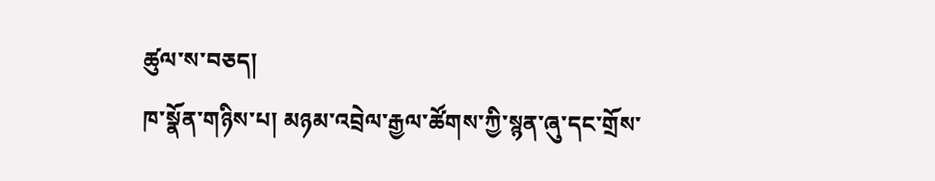ཚུལ་ས་བཅད།
ཁ་སྣོན་གཉིས་པ། མཉམ་འབྲེལ་རྒྱལ་ཚོགས་ཀྱི་སྙན་ཞུ་དང་གྲོས་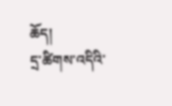ཆོད།
དྲ་ཚིགས་འདིའི་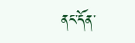ནང་དོན་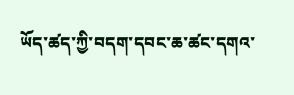ཡོད་ཚད་ཀྱི་བདག་དབང་ཆ་ཚང་དགའ་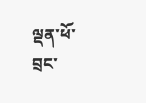ལྡན་ཕོ་བྲང་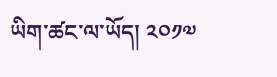ཡིག་ཚང་ལ་ཡོད། ༢༠༡༧